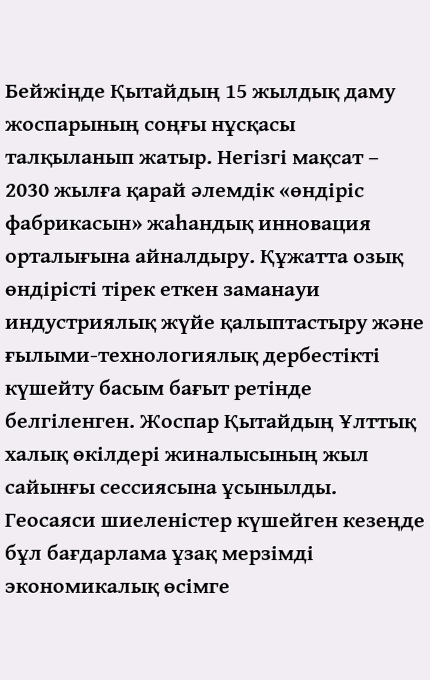Бейжіңде Қытайдың 15 жылдық даму жоспарының соңғы нұсқасы талқыланып жатыр. Негізгі мақсат – 2030 жылға қарай әлемдік «өндіріс фабрикасын» жаһандық инновация орталығына айналдыру. Құжатта озық өндірісті тірек еткен заманауи индустриялық жүйе қалыптастыру және ғылыми-технологиялық дербестікті күшейту басым бағыт ретінде белгіленген. Жоспар Қытайдың Ұлттық халық өкілдері жиналысының жыл сайынғы сессиясына ұсынылды. Геосаяси шиеленістер күшейген кезеңде бұл бағдарлама ұзақ мерзімді экономикалық өсімге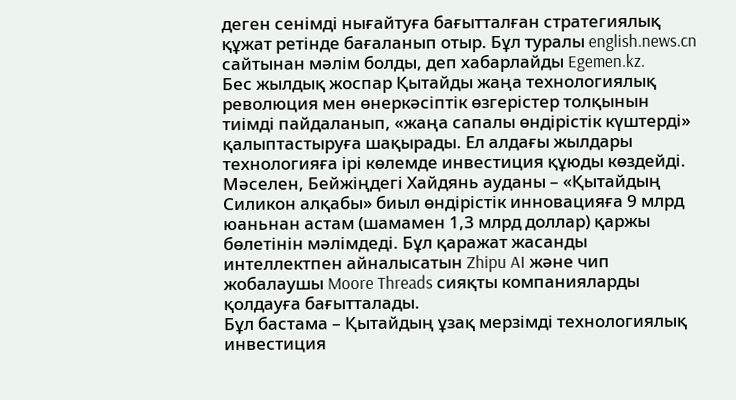деген сенімді нығайтуға бағытталған стратегиялық құжат ретінде бағаланып отыр. Бұл туралы english.news.cn сайтынан мәлім болды, деп хабарлайды Egemen.kz.
Бес жылдық жоспар Қытайды жаңа технологиялық революция мен өнеркәсіптік өзгерістер толқынын тиімді пайдаланып, «жаңа сапалы өндірістік күштерді» қалыптастыруға шақырады. Ел алдағы жылдары технологияға ірі көлемде инвестиция құюды көздейді.
Мәселен, Бейжіңдегі Хайдянь ауданы – «Қытайдың Силикон алқабы» биыл өндірістік инновацияға 9 млрд юаньнан астам (шамамен 1,3 млрд доллар) қаржы бөлетінін мәлімдеді. Бұл қаражат жасанды интеллектпен айналысатын Zhipu AI және чип жобалаушы Moore Threads сияқты компанияларды қолдауға бағытталады.
Бұл бастама – Қытайдың ұзақ мерзімді технологиялық инвестиция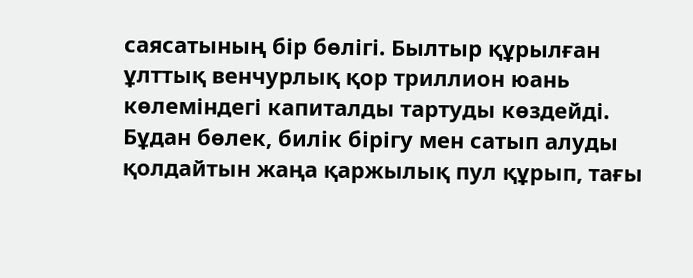саясатының бір бөлігі. Былтыр құрылған ұлттық венчурлық қор триллион юань көлеміндегі капиталды тартуды көздейді. Бұдан бөлек, билік бірігу мен сатып алуды қолдайтын жаңа қаржылық пул құрып, тағы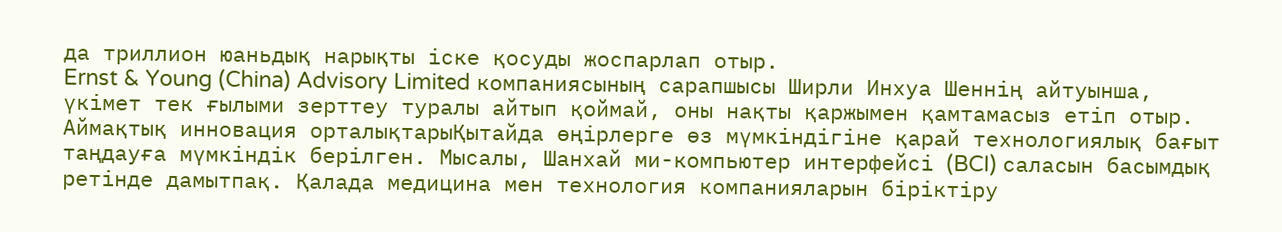да триллион юаньдық нарықты іске қосуды жоспарлап отыр.
Ernst & Young (China) Advisory Limited компаниясының сарапшысы Ширли Инхуа Шеннің айтуынша, үкімет тек ғылыми зерттеу туралы айтып қоймай, оны нақты қаржымен қамтамасыз етіп отыр.
Аймақтық инновация орталықтарыҚытайда өңірлерге өз мүмкіндігіне қарай технологиялық бағыт таңдауға мүмкіндік берілген. Мысалы, Шанхай ми-компьютер интерфейсі (BCI) саласын басымдық ретінде дамытпақ. Қалада медицина мен технология компанияларын біріктіру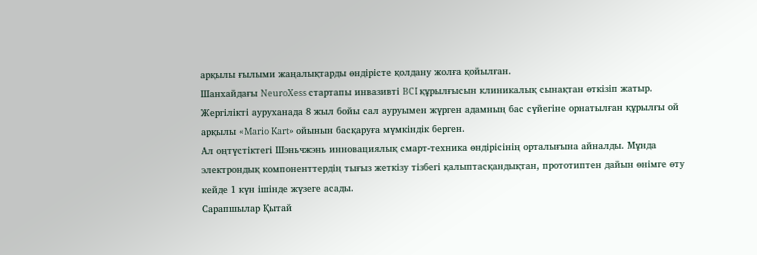арқылы ғылыми жаңалықтарды өндірісте қолдану жолға қойылған.
Шанхайдағы NeuroXess стартапы инвазивті BCI құрылғысын клиникалық сынақтан өткізіп жатыр. Жергілікті ауруханада 8 жыл бойы сал ауруымен жүрген адамның бас сүйегіне орнатылған құрылғы ой арқылы «Mario Kart» ойынын басқаруға мүмкіндік берген.
Ал оңтүстіктегі Шэньчжэнь инновациялық смарт-техника өндірісінің орталығына айналды. Мұнда электрондық компоненттердің тығыз жеткізу тізбегі қалыптасқандықтан, прототиптен дайын өнімге өту кейде 1 күн ішінде жүзеге асады.
Сарапшылар Қытай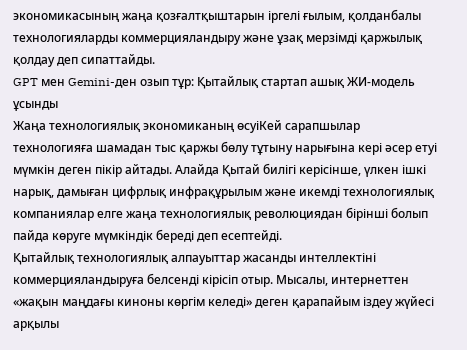экономикасының жаңа қозғалтқыштарын іргелі ғылым, қолданбалы технологияларды коммерцияландыру және ұзақ мерзімді қаржылық қолдау деп сипаттайды.
GPT мен Gemini-ден озып тұр: Қытайлық стартап ашық ЖИ-модель ұсынды
Жаңа технологиялық экономиканың өсуіКей сарапшылар технологияға шамадан тыс қаржы бөлу тұтыну нарығына кері әсер етуі мүмкін деген пікір айтады. Алайда Қытай билігі керісінше, үлкен ішкі нарық, дамыған цифрлық инфрақұрылым және икемді технологиялық компаниялар елге жаңа технологиялық революциядан бірінші болып пайда көруге мүмкіндік береді деп есептейді.
Қытайлық технологиялық алпауыттар жасанды интеллектіні коммерцияландыруға белсенді кірісіп отыр. Мысалы, интернеттен «жақын маңдағы киноны көргім келеді» деген қарапайым іздеу жүйесі арқылы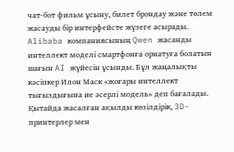чат-бот фильм ұсыну, билет брондау және төлем жасауды бір интерфейсте жүзеге асырады.
Alibaba компаниясының Qwen жасанды интеллект моделі смартфонға орнатуға болатын шағын AI жүйесін ұсынды. Бұл жаңалықты кәсіпкер Илон Маск «жоғары интеллект тығыздығына ие әсерлі модель» деп бағалады.
Қытайда жасалған ақылды көзілдірік, 3D-принтерлер мен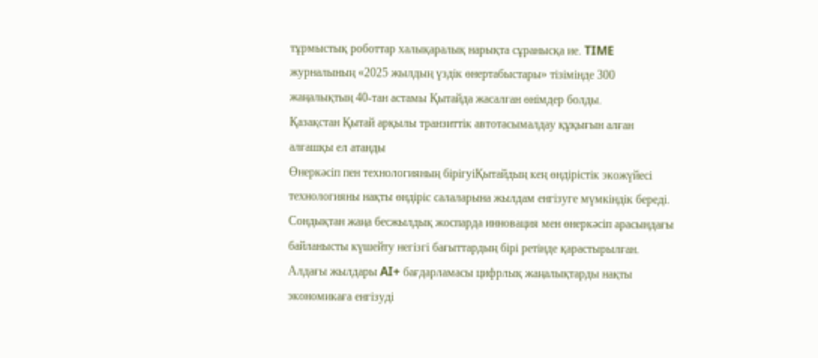тұрмыстық роботтар халықаралық нарықта сұранысқа ие. TIME журналының «2025 жылдың үздік өнертабыстары» тізімінде 300 жаңалықтың 40-тан астамы Қытайда жасалған өнімдер болды.
Қазақстан Қытай арқылы транзиттік автотасымалдау құқығын алған алғашқы ел атанды
Өнеркәсіп пен технологияның бірігуіҚытайдың кең өндірістік экожүйесі технологияны нақты өндіріс салаларына жылдам енгізуге мүмкіндік береді. Сондықтан жаңа бесжылдық жоспарда инновация мен өнеркәсіп арасындағы байланысты күшейту негізгі бағыттардың бірі ретінде қарастырылған.
Алдағы жылдары AI+ бағдарламасы цифрлық жаңалықтарды нақты экономикаға енгізуді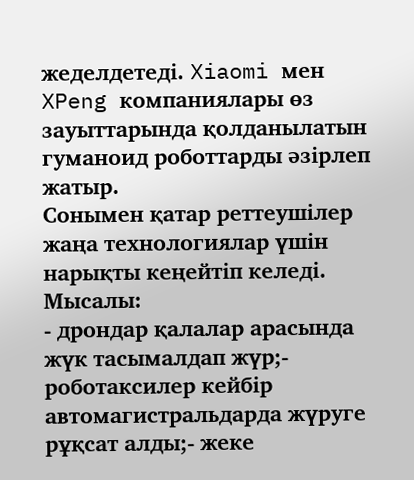жеделдетеді. Xiaomi мен XPeng компаниялары өз зауыттарында қолданылатын гуманоид роботтарды әзірлеп жатыр.
Сонымен қатар реттеушілер жаңа технологиялар үшін нарықты кеңейтіп келеді. Мысалы:
- дрондар қалалар арасында жүк тасымалдап жүр;- роботаксилер кейбір автомагистральдарда жүруге рұқсат алды;- жеке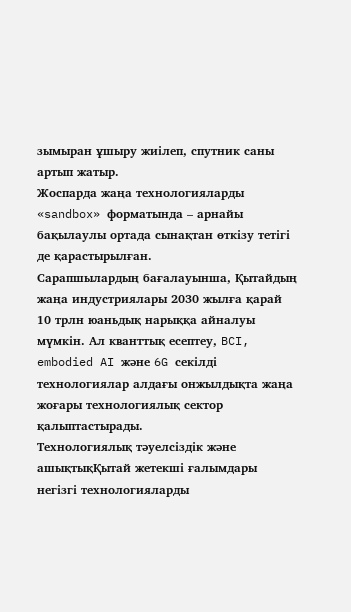зымыран ұшыру жиілеп, спутник саны артып жатыр.
Жоспарда жаңа технологияларды «sandbox» форматында – арнайы бақылаулы ортада сынақтан өткізу тетігі де қарастырылған.
Сарапшылардың бағалауынша, Қытайдың жаңа индустриялары 2030 жылға қарай 10 трлн юаньдық нарыққа айналуы мүмкін. Ал кванттық есептеу, BCI, embodied AI және 6G секілді технологиялар алдағы онжылдықта жаңа жоғары технологиялық сектор қалыптастырады.
Технологиялық тәуелсіздік және ашықтықҚытай жетекші ғалымдары негізгі технологияларды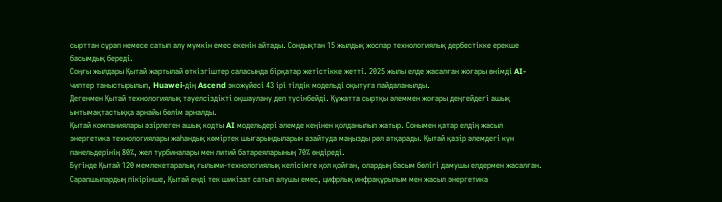сырттан сұрап немесе сатып алу мүмкін емес екенін айтады. Сондықтан 15 жылдық жоспар технологиялық дербестікке ерекше басымдық береді.
Соңғы жылдары Қытай жартылай өткізгіштер саласында бірқатар жетістікке жетті. 2025 жылы елде жасалған жоғары өнімді AI-чиптер таныстырылып, Huawei-дің Ascend экожүйесі 43 ірі тілдік модельді оқытуға пайдаланылды.
Дегенмен Қытай технологиялық тәуелсіздікті оқшаулану деп түсінбейді. Құжатта сыртқы әлеммен жоғары деңгейдегі ашық ынтымақтастыққа арнайы бөлім арналды.
Қытай компаниялары әзірлеген ашық кодты AI модельдері әлемде кеңінен қолданылып жатыр. Сонымен қатар елдің жасыл энергетика технологиялары жаһандық көміртек шығарындыларын азайтуда маңызды рөл атқарады. Қытай қазір әлемдегі күн панельдерінің 80%, жел турбиналары мен литий батареяларының 70% өндіреді.
Бүгінде Қытай 120 мемлекетаралық ғылыми-технологиялық келісімге қол қойған, олардың басым бөлігі дамушы елдермен жасалған.
Сарапшылардың пікірінше, Қытай енді тек шикізат сатып алушы емес, цифрлық инфрақұрылым мен жасыл энергетика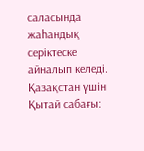саласында жаһандық серіктеске айналып келеді.
Қазақстан үшін Қытай сабағы: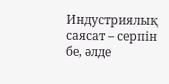Индустриялық саясат – серпін бе, әлде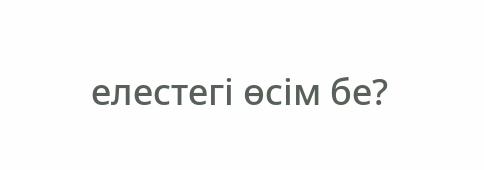елестегі өсім бе?